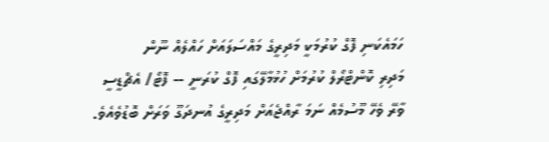ހަމައެކަނި ފޮގް ކުރުމަކީ މަދިރީގެ މައްސަލައަށް ހައްލެއް ނޫން
މަދިރި ކޮންޓްރޯލް ކުރުމަށް ހުޅުމާލޭގައި ފޮގް ކުރަނީ -- ފޮޓޯ/ އެޗްޑީސީ
ވާރޭ ވެހޭ މޫސުމެއް ނަމަ ރާއްޖެއަށް މަދިރީގެ އުނދަގޫ ވަރަށް ބޮޑުވެއެވެ.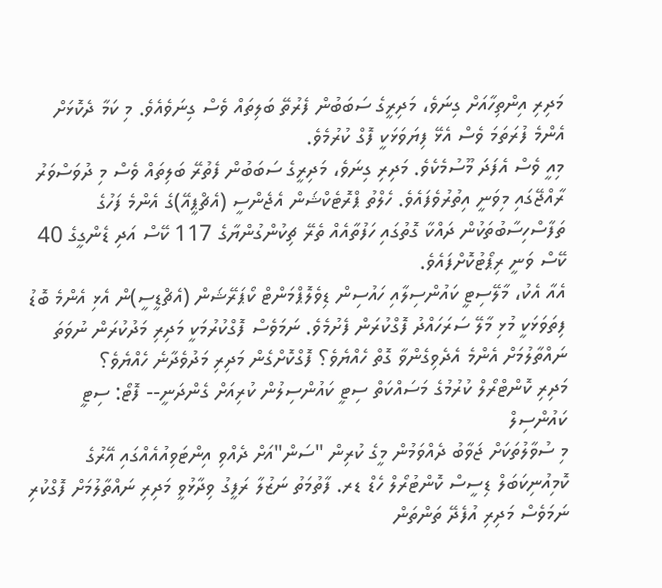މަދިރި އިންތިހާއަށް ގިނަވެ، މަދިރީގެ ސަބަބުން ފެރުތޭ ބަލިތައް ވެސް ގިނަވެއެވެ. މި ކަމާ ދެކޮޅަށް އެންމެ ފުރަތަމަ ވެސް އެޅޭ ފިޔަވަޅަކީ ފޮގް ކުރުމެވެ.
މިއީ ވެސް އެފަދަ މޫސުމެކެވެ. މަދިރި ގިނަވެ، މަދިރީގެ ސަބަބުން ފެތުރޭ ބަލިތައް ވެސް މި ދުވަސްވަރު ރާއްޖޭގައި މިވަނީ އިތުރުވެފައެވެ. ހެލްތު ޕްރޮޓެކްޝަން އެޖެންސީ (އެޗްޕީއޭ)ގެ އެންމެ ފަހުގެ ތަފާސްހިސާބުތަކުން ދައްކާ ގޮތުގައި ހަފުތާއެއް ތެރޭ ޗިކުންގުންޔާގެ 117 ކޭސް އަދި ޑެންގީގެ 40 ކޭސް ވަނީ ރިޕޯޓުކޮށްފައެވެ.
އެއާ އެކު، މާލޭސިޓީ ކައުންސިލާއި ހައުސިން ޑިވެލޮޕްމަންޓް ކޯޕަރޭޝަން (އެޗްޑީސީ)ން އެޅި އެންމެ ބޮޑު ފިތަވަޅަކީ މުޅި މާލޭ ސަރަހައްދު ފޮގްކުރަން ފެށުމެވެ. ނަމަވެސް ފޮގްކުރުމަކީ މަދިރި މަދުކުރަން ނުވަތަ ނައްތާލުމަށް އެންމެ އެދެވިގެންވާ ގޮތް ހެއްޔެވެ؟ ފޮގްކޮށްގެން މަދިރި މަދުވެދާނެ ހެއްޔެވެ؟
މަދިރި ކޮންޓްރޯލް ކުރުމުގެ މަސައްކަތް ސިޓީ ކައުންސިލުން ކުރިއަށް ގެންދަނީ-- ފޮޓޯ: ސިޓީ ކައުންސިލް
މި ސުވާލުތަކަށް ޖަވާބު ދެއްވަމުން މީގެ ކުރިން "ސަން"އަށް ދެއްވި އިންޓަވިއުއެއްގައި އޭރުގެ ކޮމިއުނިކަބަލް ޑިސީސް ކޮންޓުރޯލް ހެޑް ޑރ. ފާތުމަތު ނަޒުލާ ރަފީގު ވިދާޅުވީ މަދިރި ނައްތާލުމަށް ފޮގްކުރި ނަމަވެސް މަދިރި އުފެދޭ ތަންތަން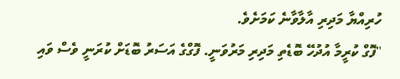ހުރިއްޔާ މަދިރި އާލާވާނެ ކަމަށެވެ.
"ފޮގް ކުރީމާ އުދުހޭ ބޮޑެތި މަދިރި މަރުވަނީ. ފޮގްގެ އަސަރު ބޮޑަށް ކުރަނީ ވެސް ވައި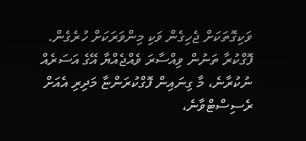ވަކިގޮތަކަށް ޖެހިގެން ވަކި މިންވަރަކަށް ހުރެގެން. ފޮގްކުރާ ތަނުން ވިއްސާރަ ވެއްޖެއްޔާ އޭގެ އަސަރެއް ނުކުރާނެ، މާ ގިނައިން ފޮގްކުރަންޏާ މަދިރި އެއަށް ރެސިސްޓްވާނެ،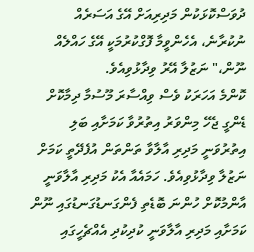ދުވަސްކޮޅަކުން މަދިރިއަށް އޭގެ އަސަރެއް ނުކުރާނެ، އެހެންވީމާ ފޮގްކުރުމަކީ އޭގެ ހައްލެއް ނޫން،" ނަޒުލާ އޭރު ވިދާޅުވިއެވެ.
ކޮންމެ އަހަރަކު ވެސް ވިއްސާރަ މޫސުމާ ދިމާކޮށް ޑެންގީ ޖެހޭ މިންވަރު އިތުރުވާ ކަމަށާއި ބަލި އިތުރުވަނީ މަދިރި އާލާވާ ތަންތަން އުފެދޭތީ ކަމަށް ނަޒުލާ ވިދާޅުވިއެވެ. ހަމައެއާ އެކު މަދިރި އާލާވަނީ އާންމުކޮށް ހުންނަ ބޮޑެތި ފެންގަނޑުގަނޑުގައި ނޫން ކަމަށާއި މަދިރި އާލާވަނީ ކުދިކުދި އެއްޗެހީގައި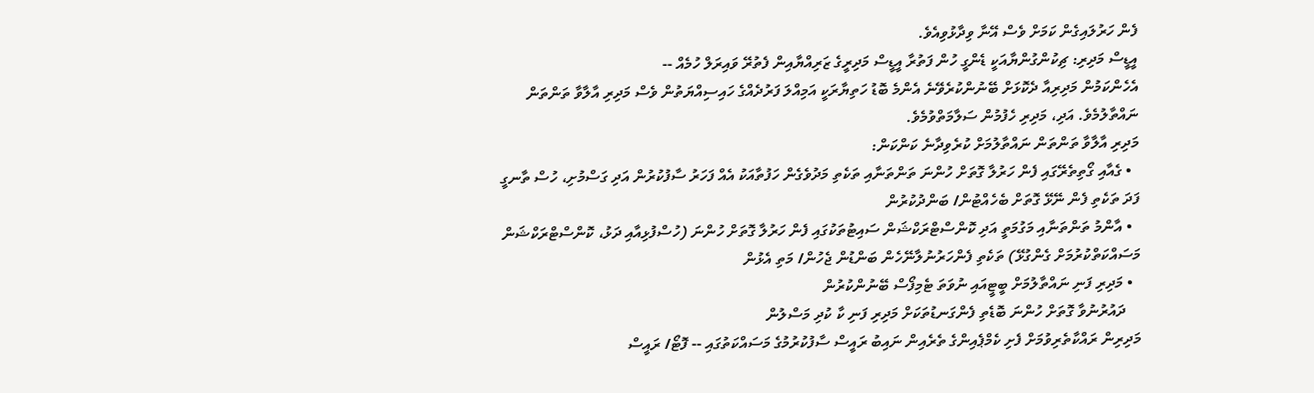ފެން ހަރުލައިގެން ކަމަށް ވެސް އޭނާ ވިދާޅުވިއެވެ.
އީޑީސް މަދިރި: ޗިކުންގުންޔާއަކީ ޑެންގީ ހުން ފަތުރާ އީޑީސް މަދިރީގެ ޒަރިއްޔާއިން ފެތުރޭ ވައިރަލް ހުމެއް --
އެހެންކަމުން މަދިރިއާ ދެކޮޅަށް ބޭނުންކުރެވޭނެ އެންމެ ބޮޑު ހަތިޔާރަކީ އަމިއްލަ ފަރުދެއްގެ ހައިސިއްޔަތުން ވެސް މަދިރި އާލާވާ ތަންތަން ނައްތާލުމެވެ. އަދި، މަދިރި ހެފުމުން ސަލާމަތްވުމެވެ.
މަދިރި އާލާވާ ތަންތަން ނައްތާލުމަށް ކުރެވިދާނެ ކަންކަން:
  • ގެއާއި ގޯތިތެރޭގައި ފެން ހަރުލާ ގޮތަށް ހުންނަ ތަންތަނާއި ތަކެތި މަދުވެގެން ހަފުތާއަކު އެއް ފަހަރު ސާފުކުރުން އަދި ގަސްމުށި، ހުސް ތާނގީ ފަދަ ތަކެތި ފެން ނޭޅޭ ގޮތަށް ބެހެއްޓުން/ ބަންދުކުރުން
  • އާންމު ތަންތަނާއި މަގުމަތީ އަދި ކޮންސްޓްރަކްޝަން ސައިޓުތަކުގައި ފެން ހަރުލާ ގޮތަށް ހުންނަ (ހުސްފުޅިއާއި ދަޅު، ކޮންސްޓްރަކްޝަން މަސައްކަތްކުރުމަށް ގެންގުޅޭ) ތަކެތި ފެންހަރުނުލާނޭހެން ބަންޑުން ޖެހުން/ މަތި އެޅުން
  • މަދިރި ފަނި ނައްތާލުމަށް ބީޓީއައި ނުވަތަ ޓެމިފޯސް ބޭނުންކުރުން
    ދައުރުނުވާ ގޮތަށް ހުންނަ ބޮޑެތި ފެންގަނޑުތަކަށް މަދިރި ފަނި ކާ ކުދި މަސްލުން
މަދިރިން ރައްކާތެރިވުމަށް ފެށި ކެމްޕެއިންގެ ތެރެއިން ނައިބު ރައީސް ސާފުކުރުމުގެ މަސައްކަތުގައި -- ފޮޓޯ/ ރައީސް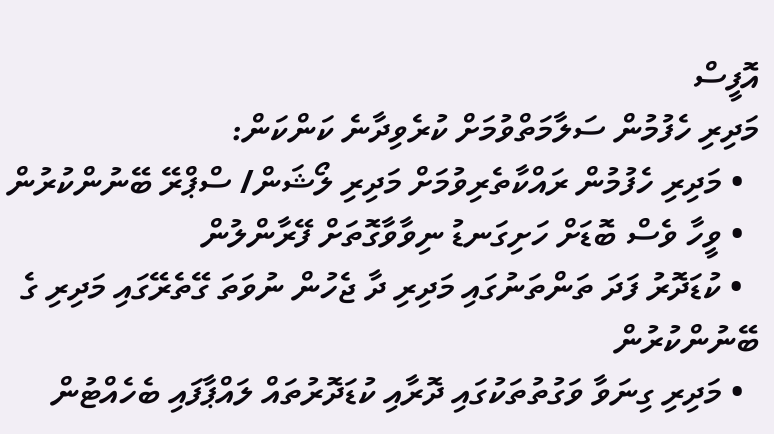އޮފީސް
މަދިރި ހެފުމުން ސަލާމަތްވުމަށް ކުރެވިދާނެ ކަންކަން:
  • މަދިރި ހެފުމުން ރައްކާތެރިވުމަށް މަދިރި ލޯޝަން/ ސްޕްރޭ ބޭނުންކުރުން
  • ވީހާ ވެސް ބޮޑަށް ހަށިގަނޑު ނިވާވާގޮތަށް ފޭރާންލުން
  • ކުޑަދޮރު ފަދަ ތަންތަނުގައި މަދިރި ދާ ޖެހުން ނުވަތަ ގޭތެރޭގައި މަދިރި ގެ ބޭނުންކުރުން
  • މަދިރި ގިނަވާ ވަގުތުތަކުގައި ދޮރާއި ކުޑަދޮރުތައް ލައްޕާފައި ބެހެއްޓުން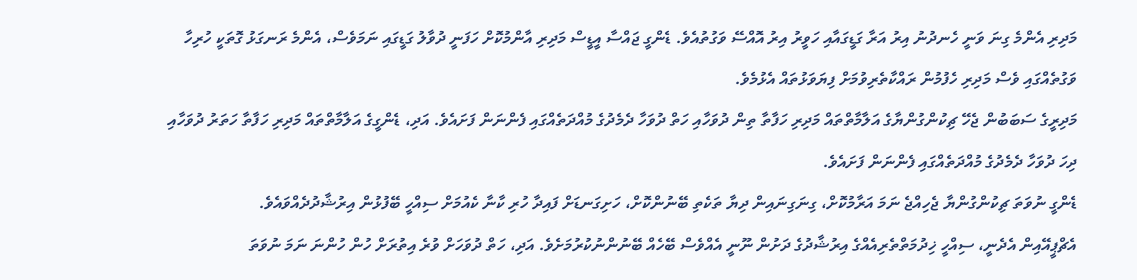މަދިރި އެންމެ ގިނަ ވަނީ ހެނދުނު އިރު އަރާ ގަޑީގައާއި ހަވީރު އިރު އޮއްސޭ ވަގުތުއެވެ. ޑެންގީ ޖައްސާ އީޑީސް މަދިރި އާންމުކޮށް ހަފަނީ ދުވާލު ގަޑީގައި ނަމަވެސް، އެންމެ ރަނގަޅު ގޮތަކީ ހުރިހާ ވަގުތެއްގައި ވެސް މަދިރި ހެފުމުން ރައްކާތެރިވުމަށް ފިޔަވަޅުތައް އެޅުމެވެ.
މަދިރީގެ ސަބަބުން ޖެހޭ ޗިކުންގުންޔާގެ އަލާމާތްތައް މަދިރި ހަފާތާ ތިން ދުވަހާއި ހަތް ދުވަހާ ދެމެދުގެ މުއްދަތެއްގައި ފެންނަން ފަށައެވެ. އަދި، ޑެންގީގެ އަލާމާތްތައް މަދިރި ހަފާތާ ހަތަރު ދުވަހާއި ދިހަ ދުވަހާ ދެމެދުގެ މުއްދަތެއްގައި ފެންނަން ފަށައެވެ.
ޑެންގީ ނުވަތަ ޗިކުންގުންޔާ ޖެހިއްޖެ ނަމަ އަރާމުކޮށް، ގިނަގިނައިން ދިޔާ ތަކެތި ބޭނުންކޮށް، ހަށިގަނޑަށް ފައިދާ ހުރި ކާނާ ކެއުމަށް ސިއްހީ ބޭފުޅުން އިރުޝާދުދެއްވައެވެ.
އެޗްޕީއޭއިން އެދެނީ، ސިއްހީ ޚިދުމަތްތެރިއެއްގެ އިރުޝާދުގެ ދަށުން ނޫނީ އެއްވެސް ބޭހެއް ބޭނުންނުކުރުމަށެވެ. އަދި، ހަތް ދުވަހަށް ވުރެ އިތުރަށް ހުން ހުންނަ ނަމަ ނުވަތަ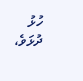ހުޅު ދުޅަވެ،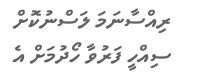ރިއްސާނަމަ ލަސްނުކޮށް ސިއްހީ ފަރުވާ ހޯދުމަށް އެ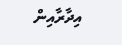އިދާރާއިން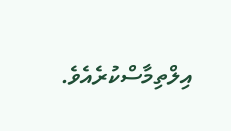އިލްތިމާސްކުރެއެވެ.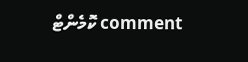comment ކޮމެންޓް